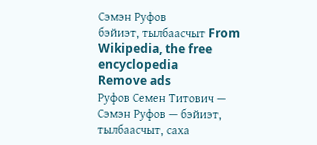Сэмэн Руфов
бэйиэт, тылбаасчыт From Wikipedia, the free encyclopedia
Remove ads
Руфов Семен Титович — Сэмэн Руфов — бэйиэт, тылбаасчыт, саха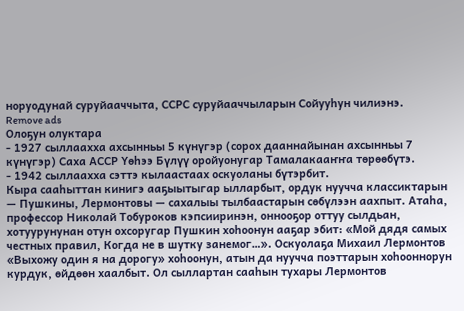норуодунай суруйааччыта, ССРС суруйааччыларын Сойууһун чилиэнэ.
Remove ads
Олоҕун олуктара
- 1927 сыллаахха ахсынньы 5 күнүгэр (сорох дааннайынан ахсынньы 7 күнүгэр) Саха АССР Үөһээ Бүлүү оройуонугар Тамалакааҥҥа төрөөбүтэ.
- 1942 сыллаахха сэттэ кылаастаах оскуоланы бүтэрбит.
Кыра сааһыттан кинигэ ааҕыытыгар ылларбыт, ордук нуучча классиктарын — Пушкины, Лермонтовы — сахалыы тылбаастарын сөбүлээн аахпыт. Атаһа, профессор Николай Тобуроков кэпсииринэн, оннооҕор оттуу сылдьан, хотуурунунан отун охсоругар Пушкин хоһоонун ааҕар эбит: «Мой дядя самых честных правил, Когда не в шутку занемог…». Оскуолаҕа Михаил Лермонтов «Выхожу один я на дорогу» хоһоонун, атын да нуучча поэттарын хоһооннорун курдук, өйдөөн хаалбыт. Ол сыллартан сааһын тухары Лермонтов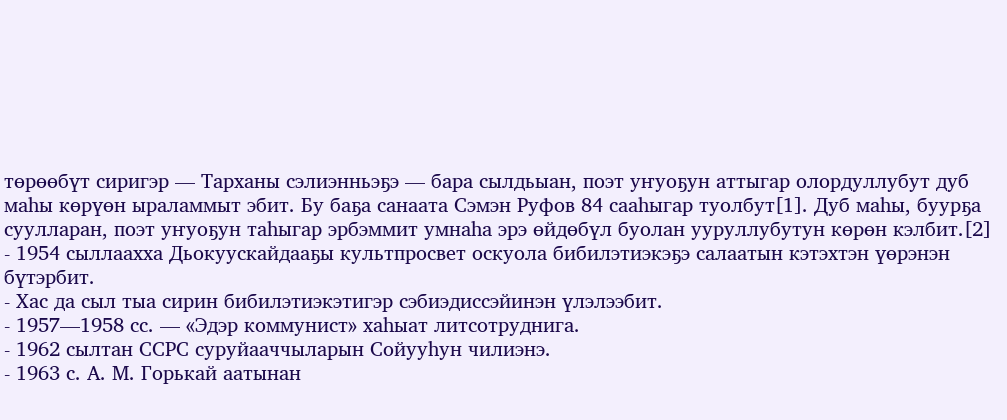төрөөбүт сиригэр — Тарханы сэлиэнньэҕэ — бара сылдьыан, поэт уҥуоҕун аттыгар олордуллубут дуб маһы көрүөн ыраламмыт эбит. Бу баҕа санаата Сэмэн Руфов 84 сааһыгар туолбут[1]. Дуб маһы, буурҕа суулларан, поэт уҥуоҕун таһыгар эрбэммит умнаһа эрэ өйдөбүл буолан ууруллубутун көрөн кэлбит.[2]
- 1954 сыллаахха Дьокуускайдааҕы культпросвет оскуола бибилэтиэкэҕэ салаатын кэтэхтэн үөрэнэн бүтэрбит.
- Хас да сыл тыа сирин бибилэтиэкэтигэр сэбиэдиссэйинэн үлэлээбит.
- 1957—1958 сс. — «Эдэр коммунист» хаһыат литсотруднига.
- 1962 сылтан ССРС суруйааччыларын Сойууһун чилиэнэ.
- 1963 с. А. М. Горькай аатынан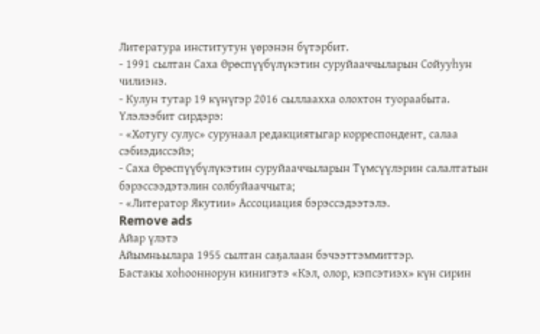Литература институтун үөрэнэн бүтэрбит.
- 1991 сылтан Саха Өрөспүүбүлүкэтин суруйааччыларын Сойууһун чилиэнэ.
- Кулун тутар 19 күнүгэр 2016 сыллаахха олохтон туораабыта.
Үлэлээбит сирдэрэ:
- «Хотугу сулус» сурунаал редакциятыгар корреспондент, салаа сэбиэдиссэйэ;
- Саха Өрөспүүбүлүкэтин суруйааччыларын Түмсүүлэрин салалтатын бэрэссээдэтэлин солбуйааччыта;
- «Литератор Якутии» Ассоциация бэрэссэдээтэлэ.
Remove ads
Айар үлэтэ
Айымньылара 1955 сылтан саҕалаан бэчээттэммиттэр.
Бастакы хоһооннорун кинигэтэ «Кэл, олор, кэпсэтиэх» күн сирин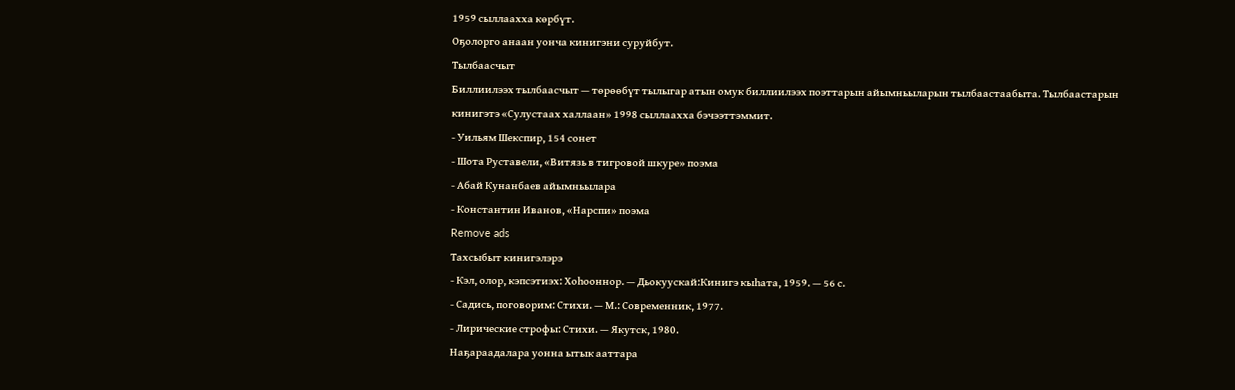1959 сыллаахха көрбүт.
Оҕолорго анаан уонча кинигэни суруйбут.
Тылбаасчыт
Биллиилээх тылбаасчыт — төрөөбүт тылыгар атын омук биллиилээх поэттарын айымньыларын тылбаастаабыта. Тылбаастарын кинигэтэ «Сулустаах халлаан» 1998 сыллаахха бэчээттэммит.
- Уильям Шекспир, 154 сонет
- Шота Руставели, «Витязь в тигровой шкуре» поэма
- Абай Кунанбаев айымньылара
- Константин Иванов, «Нарспи» поэма
Remove ads
Тахсыбыт кинигэлэрэ
- Кэл, олор, кэпсэтиэх: Хоһооннор. — Дьокуускай:Кинигэ кыһата, 1959. — 56 с.
- Садись, поговорим: Стихи. — М.: Современник, 1977.
- Лирические строфы: Стихи. — Якутск, 1980.
Наҕараадалара уонна ытык ааттара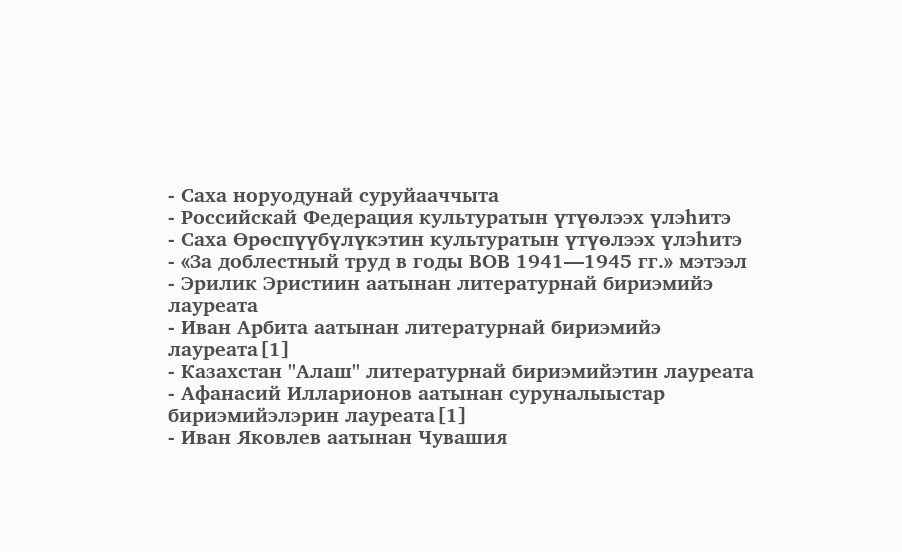- Саха норуодунай суруйааччыта
- Российскай Федерация культуратын үтүөлээх үлэһитэ
- Саха Өрөспүүбүлүкэтин культуратын үтүөлээх үлэһитэ
- «За доблестный труд в годы ВОВ 1941—1945 гг.» мэтээл
- Эрилик Эристиин аатынан литературнай бириэмийэ лауреата
- Иван Арбита аатынан литературнай бириэмийэ лауреата[1]
- Казахстан "Алаш" литературнай бириэмийэтин лауреата
- Афанасий Илларионов аатынан суруналыыстар бириэмийэлэрин лауреата[1]
- Иван Яковлев аатынан Чувашия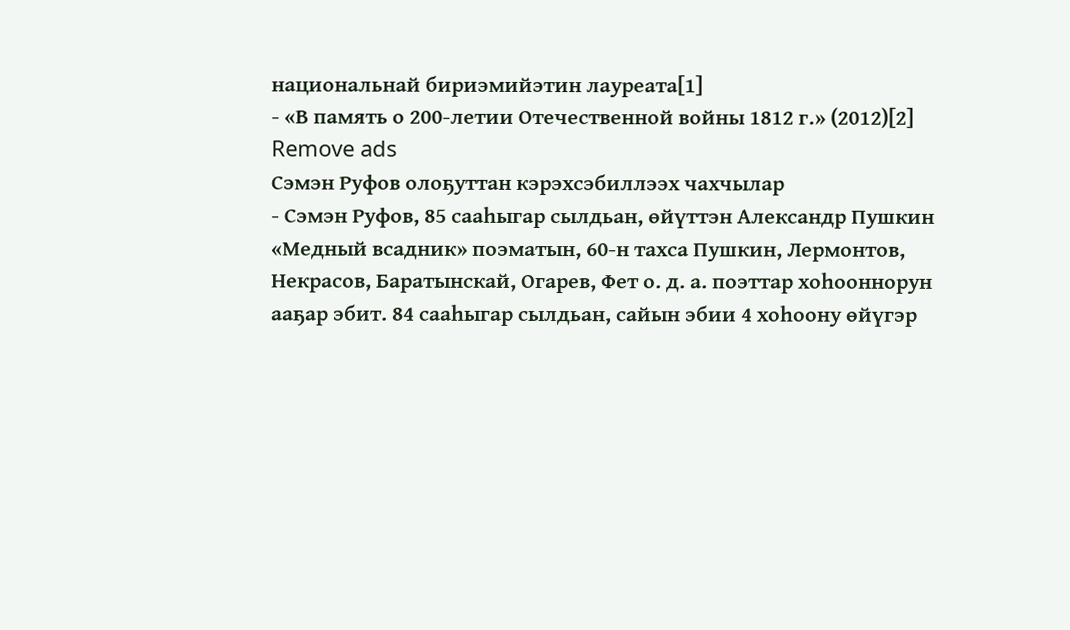национальнай бириэмийэтин лауреата[1]
- «В память о 200-летии Отечественной войны 1812 г.» (2012)[2]
Remove ads
Сэмэн Руфов олоҕуттан кэрэхсэбиллээх чахчылар
- Сэмэн Руфов, 85 сааһыгар сылдьан, өйүттэн Александр Пушкин «Медный всадник» поэматын, 60-н тахса Пушкин, Лермонтов, Некрасов, Баратынскай, Огарев, Фет о. д. а. поэттар хоһооннорун ааҕар эбит. 84 сааһыгар сылдьан, сайын эбии 4 хоһоону өйүгэр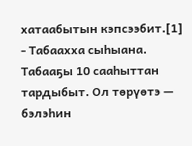хатаабытын кэпсээбит.[1]
- Табаахха сыһыана. Табааҕы 10 сааһыттан тардыбыт. Ол төрүөтэ — бэлэһин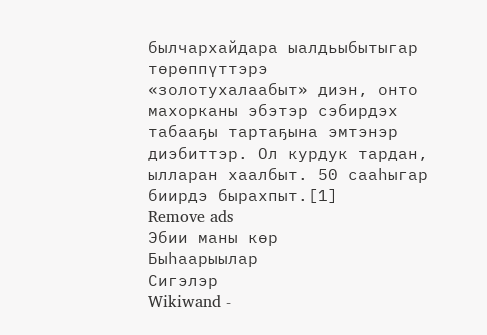былчархайдара ыалдьыбытыгар төрөппүттэрэ «золотухалаабыт» диэн, онто махорканы эбэтэр сэбирдэх табааҕы тартаҕына эмтэнэр диэбиттэр. Ол курдук тардан, ылларан хаалбыт. 50 сааһыгар биирдэ бырахпыт.[1]
Remove ads
Эбии маны көр
Быһаарыылар
Сигэлэр
Wikiwand -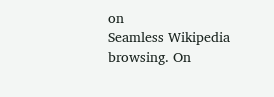on
Seamless Wikipedia browsing. On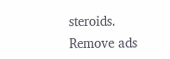steroids.
Remove ads